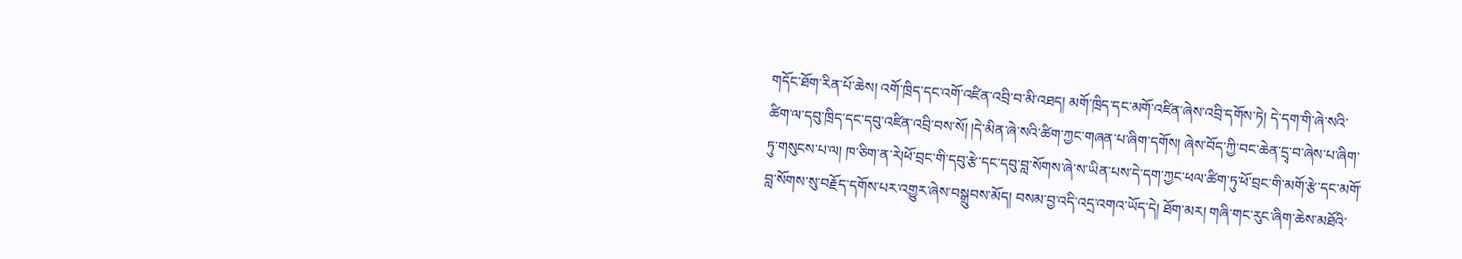གདོང་ཐོག་རིན་པོ་ཆེས། འགོ་ཁྲིད་དང་འགོ་འཛིན་འབྲི་བ་མི་འཐད། མགོ་ཁྲིད་དང་མགོ་འཛིན་ཞེས་འབྲི་དགོས་ཏེ། དེ་དག་གི་ཞེ་སའི་ཚིག་ལ་དབུ་ཁྲིད་དང་དབུ་འཛིན་འབྲི་བས་སོ། །དེ་མིན་ཞེ་སའི་ཚིག་ཀྱང་གཞན་པ་ཞིག་དགོས། ཞེས་བོད་ཀྱི་བང་ཆེན་དྲྭ་བ་ཞེས་པ་ཞིག་ཏུ་གསུངས་པ་ལ། ཁ་ཅིག་ན་རེ།ཕོ་བྲང་གི་དབུ་རྩེ་དང་དབུ་བླ་སོགས་ཞེ་ས་ཡིན་པས་དེ་དག་ཀྱང་ཕལ་ཚིག་ཏུ་ཕོ་བྲང་གི་མགོ་རྩེ་དང་མགོ་བླ་སོགས་སུ་བརྗོད་དགོས་པར་འགྱུར་ཞེས་བསྒྲུབས་མོད། བསམ་བྱ་འདི་འདྲ་འགའ་ཡོད་དེ། ཐོག་མར། གཞི་གང་རུང་ཞིག་ཆེས་མཐོའི་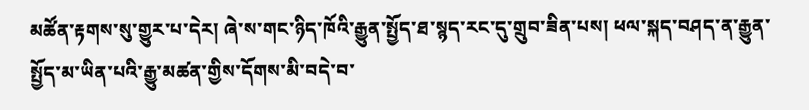མཚོན་རྟགས་སུ་གྱུར་པ་དེར། ཞེ་ས་གང་ཉིད་ཁོའི་རྒྱུན་སྤྱོད་ཐ་སྙད་རང་དུ་གྲུབ་ཟིན་པས། ཕལ་སྐད་བཤད་ན་རྒྱུན་སྤྱོད་མ་ཡིན་པའི་རྒྱུ་མཚན་གྱིས་དོགས་མི་བདེ་བ་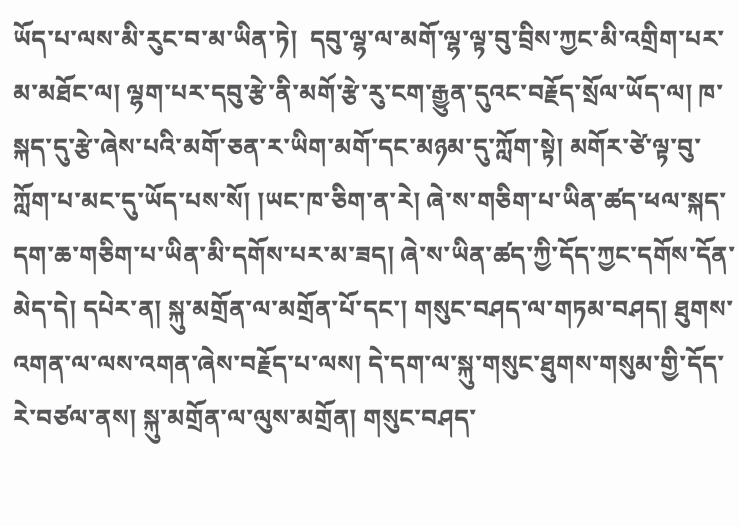ཡོད་པ་ལས་མི་རུང་བ་མ་ཡིན་ཏེ།  དབུ་ལྷ་ལ་མགོ་ལྷ་ལྟ་བུ་བྲིས་ཀྱང་མི་འགྲིག་པར་མ་མཐོང་ལ། ལྷག་པར་དབུ་རྩེ་ནི་མགོ་རྩེ་རུ་ངག་རྒྱུན་དུའང་བརྗོད་སྲོལ་ཡོད་ལ། ཁ་སྐད་དུ་རྩེ་ཞེས་པའི་མགོ་ཅན་ར་ཡིག་མགོ་དང་མཉམ་དུ་ཀློག་སྟེ། མགོར་ཙེ་ལྟ་བུ་ཀློག་པ་མང་དུ་ཡོད་པས་སོ། །ཡང་ཁ་ཅིག་ན་རེ། ཞེ་ས་གཅིག་པ་ཡིན་ཚད་ཕལ་སྐད་དག་ཆ་གཅིག་པ་ཡིན་མི་དགོས་པར་མ་ཟད། ཞེ་ས་ཡིན་ཚད་ཀྱི་དོད་ཀྱང་དགོས་དོན་མེད་དེ། དཔེར་ན། སྐུ་མགྲོན་ལ་མགྲོན་པོ་དང་། གསུང་བཤད་ལ་གཏམ་བཤད། ཐུགས་འགན་ལ་ལས་འགན་ཞེས་བརྗོད་པ་ལས། དེ་དག་ལ་སྐུ་གསུང་ཐུགས་གསུམ་གྱི་དོད་རེ་བཙལ་ནས། སྐུ་མགྲོན་ལ་ལུས་མགྲོན། གསུང་བཤད་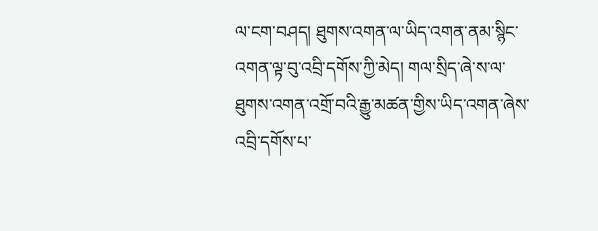ལ་ངག་བཤད། ཐུགས་འགན་ལ་ཡིད་འགན་ནམ་སྙིང་འགན་ལྟ་བུ་འབྲི་དགོས་ཀྱི་མེད། གལ་སྲིད་ཞེ་ས་ལ་ཐུགས་འགན་འགྲོ་བའི་རྒྱུ་མཚན་གྱིས་ཡིད་འགན་ཞེས་འབྲི་དགོས་པ་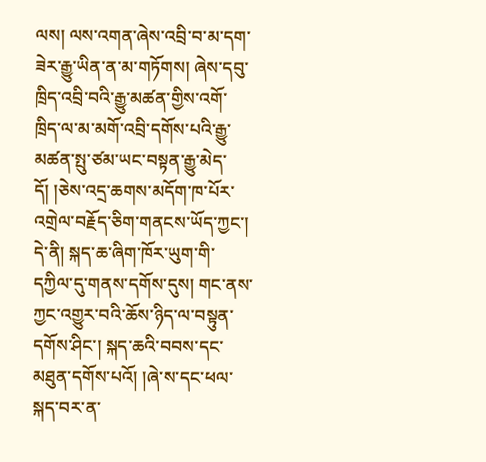ལས། ལས་འགན་ཞེས་འབྲི་བ་མ་དག་ཟེར་རྒྱུ་ཡིན་ན་མ་གཏོགས། ཞེས་དབུ་ཁྲིད་འབྲི་བའི་རྒྱུ་མཚན་གྱིས་འགོ་ཁྲིད་ལ་མ་མགོ་འབྲི་དགོས་པའི་རྒྱུ་མཚན་སྤུ་ཙམ་ཡང་བསྟན་རྒྱུ་མེད་དོ། །ཅེས་འདྲ་ཆགས་མདོག་ཁ་པོར་འགྲེལ་བརྗོད་ཅིག་གནངས་ཡོད་ཀྱང་། དེ་ནི། སྐད་ཆ་ཞིག་ཁོར་ཡུག་གི་དཀྱིལ་དུ་གནས་དགོས་དུས། གང་ནས་ཀྱང་འགྱུར་བའི་ཆོས་ཉིད་ལ་བསྟུན་དགོས་ཤིང་། སྐད་ཆའི་བབས་དང་མཐུན་དགོས་པའོ། །ཞེ་ས་དང་ཕལ་སྐད་བར་ན་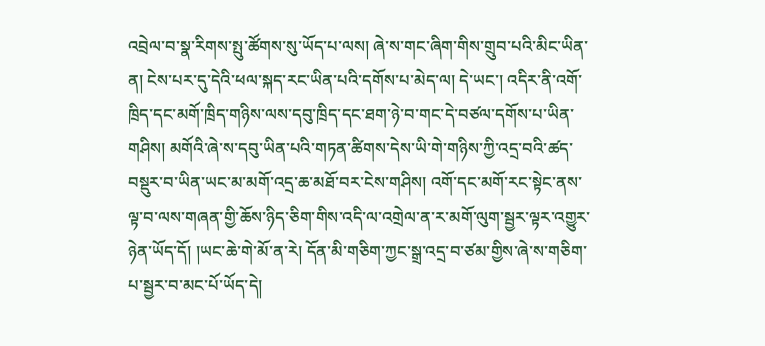འབྲེལ་བ་སྣ་རིགས་སྤུ་ཚོགས་སུ་ཡོད་པ་ལས། ཞེ་ས་གང་ཞིག་གིས་གྲུབ་པའི་མིང་ཡིན་ན། ངེས་པར་དུ་དེའི་ཕལ་སྐད་རང་ཡིན་པའི་དགོས་པ་མེད་ལ། དེ་ཡང་། འདིར་ནི་འགོ་ཁྲིད་དང་མགོ་ཁྲིད་གཉིས་ལས་དབུ་ཁྲིད་དང་ཐག་ཉེ་བ་གང་དེ་བཙལ་དགོས་པ་ཡིན་གཤིས། མགོའི་ཞེ་ས་དབུ་ཡིན་པའི་གཏན་ཚིགས་དེས་ཡི་གེ་གཉིས་ཀྱི་འདྲ་བའི་ཚད་བསྡུར་བ་ཡིན་ཡང་མ་མགོ་འདྲ་ཆ་མཐོ་བར་ངེས་གཤིས། འགོ་དང་མགོ་རང་སྟེང་ནས་ལྟ་བ་ལས་གཞན་གྱི་ཆོས་ཉིད་ཅིག་གིས་འདི་ལ་འགྲེལ་ན་ར་མགོ་ལུག་སྦྱར་ལྟར་འགྱུར་ཉེན་ཡོད་དོ། །ཡང་ཆེ་གེ་མོ་ན་རེ། དོན་མི་གཅིག་ཀྱང་སྒྲ་འདྲ་བ་ཙམ་གྱིས་ཞེ་ས་གཅིག་པ་སྦྱར་བ་མང་པོ་ཡོད་དེ།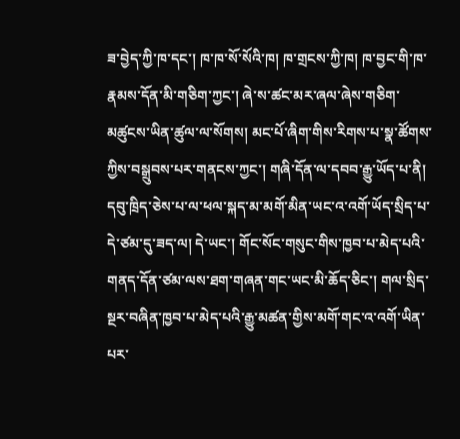ཟ་བྱེད་ཀྱི་ཁ་དང་། ཁ་ཁ་སོ་སོའི་ཁ། ཁ་གྲངས་ཀྱི་ཁ། ཁ་བྱང་གི་ཁ་རྣམས་དོན་མི་གཅིག་ཀྱང་། ཞེ་ས་ཚང་མར་ཞལ་ཞེས་གཅིག་མཚུངས་ཡིན་ཚུལ་ལ་སོགས། མང་པོ་ཞིག་གིས་རིགས་པ་སྣ་ཚོགས་ཀྱིས་བསྒྲུབས་པར་གནངས་ཀྱང་། གཞི་དོན་ལ་དབབ་རྒྱུ་ཡོད་པ་ནི། དབུ་ཁྲིད་ཅེས་པ་ལ་ཕལ་སྐད་མ་མགོ་མིན་ཡང་འ་འགོ་ཡོད་སྲིད་པ་དེ་ཙམ་དུ་ཟད་ལ། དེ་ཡང་། གོང་སོང་གསུང་གིས་ཁྱབ་པ་མེད་པའི་གནད་དོན་ཙམ་ལས་ཐག་གཞན་གང་ཡང་མི་ཆོད་ཅིང་། གལ་སྲིད་སྔར་བཞིན་ཁྱབ་པ་མེད་པའི་རྒྱུ་མཚན་གྱིས་མགོ་གང་འ་འགོ་ཡིན་པར་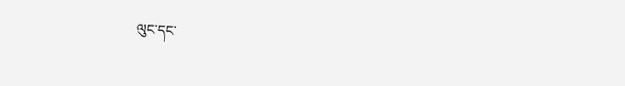ལུང་དང་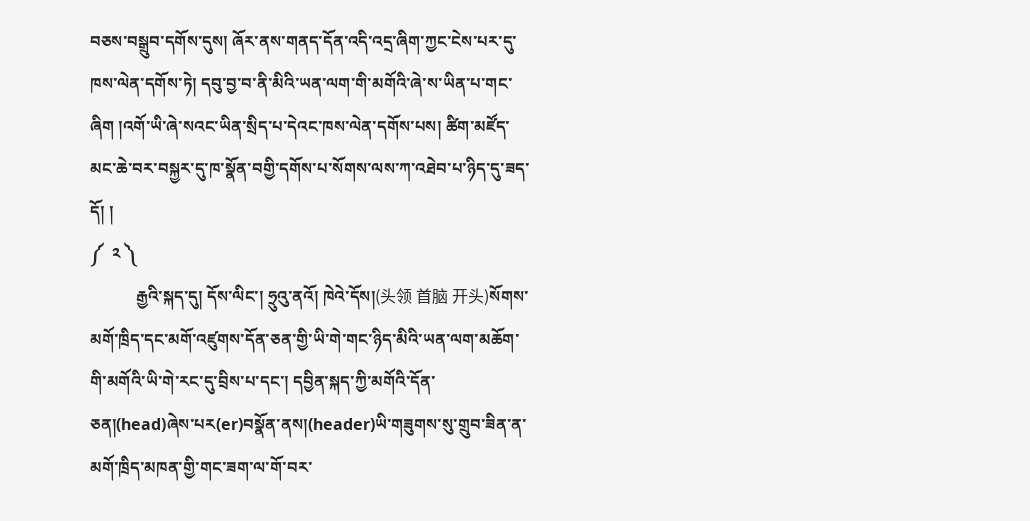བཅས་བསྒྲུབ་དགོས་དུས། ཞོར་ནས་གནད་དོན་འདི་འདྲ་ཞིག་ཀྱང་ངེས་པར་དུ་ཁས་ལེན་དགོས་ཏེ། དབུ་བྱ་བ་ནི་མིའི་ཡན་ལག་གི་མགོའི་ཞེ་ས་ཡིན་པ་གང་ཞིག །འགོ་ཡི་ཞེ་སའང་ཡིན་སྲིད་པ་དེའང་ཁས་ལེན་དགོས་པས། ཚིག་མཛོད་མང་ཆེ་བར་བསྐྱར་དུ་ཁ་སྣོན་བགྱི་དགོས་པ་སོགས་ལས་ཀ་འཐེབ་པ་ཉིད་དུ་ཟད་དོ། །
༼  ༢ ༽
           རྒྱའི་སྐད་དུ། དོས་ལིང་། ཧྲུའུ་ནའོ། ཁེའེ་དོས།(头领 首脑 开头)སོགས་མགོ་ཁྲིད་དང་མགོ་འཛུགས་དོན་ཅན་གྱི་ཡི་གེ་གང་ཉིད་མིའི་ཡན་ལག་མཆོག་གི་མགོའི་ཡི་གེ་རང་དུ་བྲིས་པ་དང་། དབྱིན་སྐད་ཀྱི་མགོའི་དོན་ཅན།(head)ཞེས་པར(er)བསྣོན་ནས།(header)ཡི་གཟུགས་སུ་གྲུབ་ཟིན་ན་མགོ་ཁྲིད་མཁན་གྱི་གང་ཟག་ལ་གོ་བར་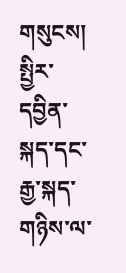གསུངས། སྤྱིར་དབྱིན་སྐད་དང་རྒྱ་སྐད་གཉིས་ལ་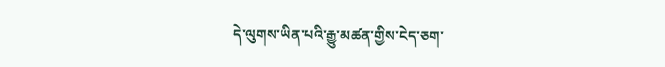དེ་ལུགས་ཡིན་པའི་རྒྱུ་མཚན་གྱིས་ངེད་ཅག་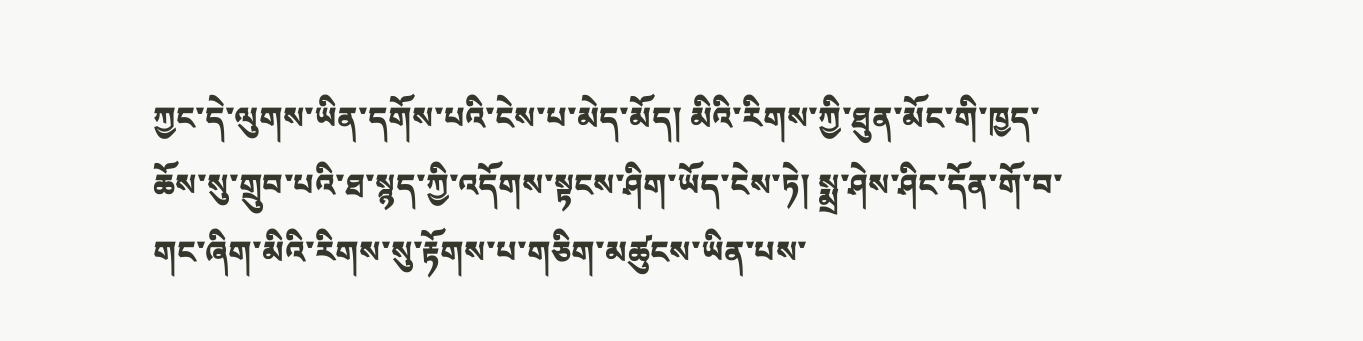ཀྱང་དེ་ལུགས་ཡིན་དགོས་པའི་ངེས་པ་མེད་མོད། མིའི་རིགས་ཀྱི་ཐུན་མོང་གི་ཁྱད་ཆོས་སུ་གྲུབ་པའི་ཐ་སྙད་ཀྱི་འདོགས་སྟངས་ཤིག་ཡོད་ངེས་ཏེ། སྨྲ་ཤེས་ཤིང་དོན་གོ་བ་གང་ཞིག་མིའི་རིགས་སུ་རྟོགས་པ་གཅིག་མཚུངས་ཡིན་པས་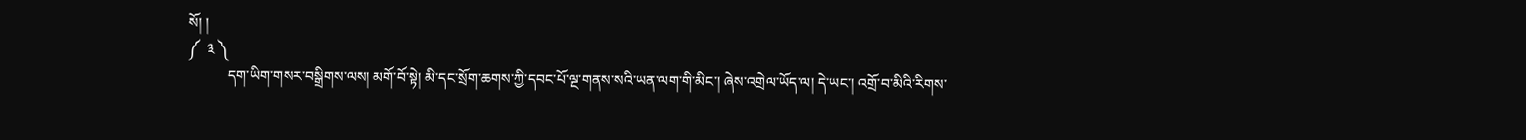སོ། །
༼  ༣ ༽
           དག་ཡིག་གསར་བསྒྲིགས་ལས། མགོ་བོ་སྟེ། མི་དང་སྲོག་ཆགས་ཀྱི་དབང་པོ་ལྔ་གནས་སའི་ཡན་ལག་གི་མིང་། ཞེས་འགྲེལ་ཡོད་ལ། དེ་ཡང་། འགྲོ་བ་མིའི་རིགས་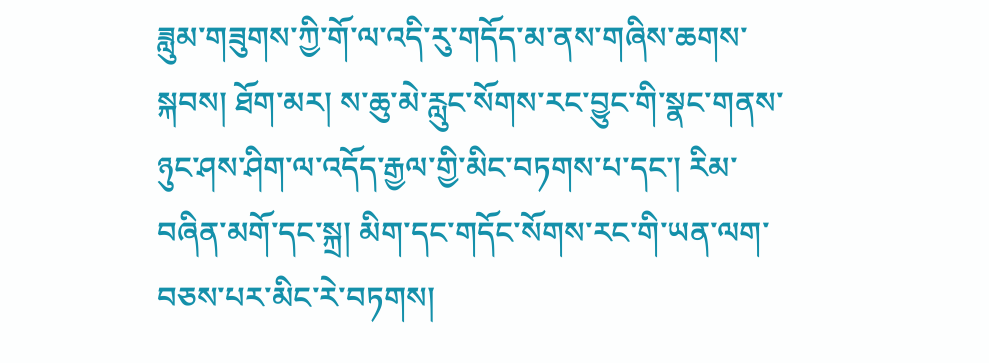ཟླུམ་གཟུགས་ཀྱི་གོ་ལ་འདི་རུ་གདོད་མ་ནས་གཞིས་ཆགས་སྐབས། ཐོག་མར། ས་ཆུ་མེ་རླུང་སོགས་རང་བྱུང་གི་སྣང་གནས་ཉུང་ཤས་ཤིག་ལ་འདོད་རྒྱལ་གྱི་མིང་བཏགས་པ་དང་། རིམ་བཞིན་མགོ་དང་སྐྲ། མིག་དང་གདོང་སོགས་རང་གི་ཡན་ལག་བཅས་པར་མིང་རེ་བཏགས།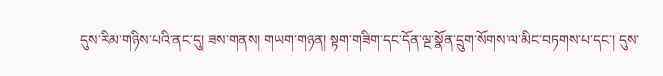དུས་རིམ་གཉིས་པའི་ནང་དུ། ཟས་གནས། གཡག་གཉན། སྟག་གཟིག་དང་དོན་ལྔ་སྣོན་དྲུག་སོགས་ལ་མིང་བཏགས་པ་དང་། དུས་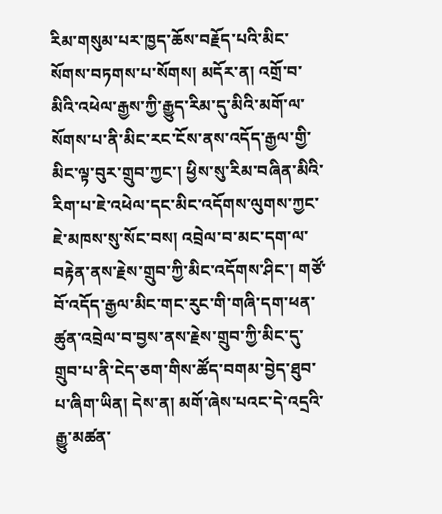རིམ་གསུམ་པར་ཁྱད་ཆོས་བརྗོད་པའི་མིང་སོགས་བཏགས་པ་སོགས། མདོར་ན། འགྲོ་བ་མིའི་འཕེལ་རྒྱས་ཀྱི་རྒྱུད་རིམ་དུ་མིའི་མགོ་ལ་སོགས་པ་ནི་མིང་རང་ངོས་ནས་འདོད་རྒྱལ་གྱི་མིང་ལྟ་བུར་གྲུབ་ཀྱང་། ཕྱིས་སུ་རིམ་བཞིན་མིའི་རིག་པ་ཇེ་འཕེལ་དང་མིང་འདོགས་ལུགས་ཀྱང་ཇེ་མཁས་སུ་སོང་བས། འབྲེལ་བ་མང་དག་ལ་བརྟེན་ནས་རྗེས་གྲུབ་ཀྱི་མིང་འདོགས་ཤིང་། གཙོ་བོ་འདོད་རྒྱལ་མིང་གང་རུང་གི་གཞི་དག་ཕན་ཚུན་འབྲེལ་བ་བྱས་ནས་རྗེས་གྲུབ་ཀྱི་མིང་དུ་གྲུབ་པ་ནི་ངེད་ཅག་གིས་ཚོད་བགམ་བྱེད་ཐུབ་པ་ཞིག་ཡིན། དེས་ན། མགོ་ཞེས་པའང་དེ་འདྲའི་རྒྱུ་མཚན་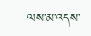ལས་མ་འདས་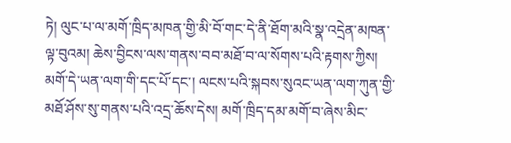ཏེ། ལུང་པ་ལ་མགོ་ཁྲིད་མཁན་གྱི་མི་བོ་གང་དེ་ནི་ཐོག་མའི་སྣ་འདྲེན་མཁན་ལྟ་བུའམ། ཆེས་བྱིངས་ལས་གནས་བབ་མཐོ་བ་ལ་སོགས་པའི་རྟགས་ཀྱིས། མགོ་དེ་ཡན་ལག་གི་དང་པོ་དང་། ལངས་པའི་སྐབས་སུའང་ཡན་ལག་ཀུན་གྱི་མཐོ་ཤོས་སུ་གནས་པའི་འདྲ་ཆོས་དེས། མགོ་ཁྲིད་དམ་མགོ་བ་ཞེས་མིང་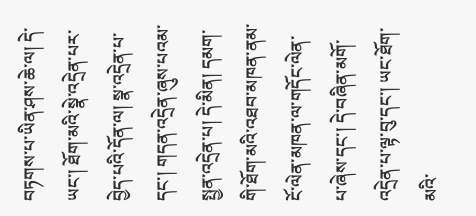བཏགས་པ་ཡིན་ཤས་ཆེ་ལ། དེ་ཡང་། ཐོག་མའི་སྣེ་འདྲེན་པར་བྱེད་པའི་དོན་ལ། སྣ་འདྲེན་པ་དང་། གདན་འདྲེན་ཞུས་པའམ་སྤྱན་འདྲེན་པ། དེ་མིན། དམག་གི་ཐོག་མའི་འཐབ་མཁན་ནམ་ངོ་ལེན་མཁན་ལ་གདོང་ལེན་པ་ཞེས་དང་། དེ་བཞིན་མགོ་འདྲེན་པ་ལྟ་བུ་དང་། ཡང་ཐོག་མའི་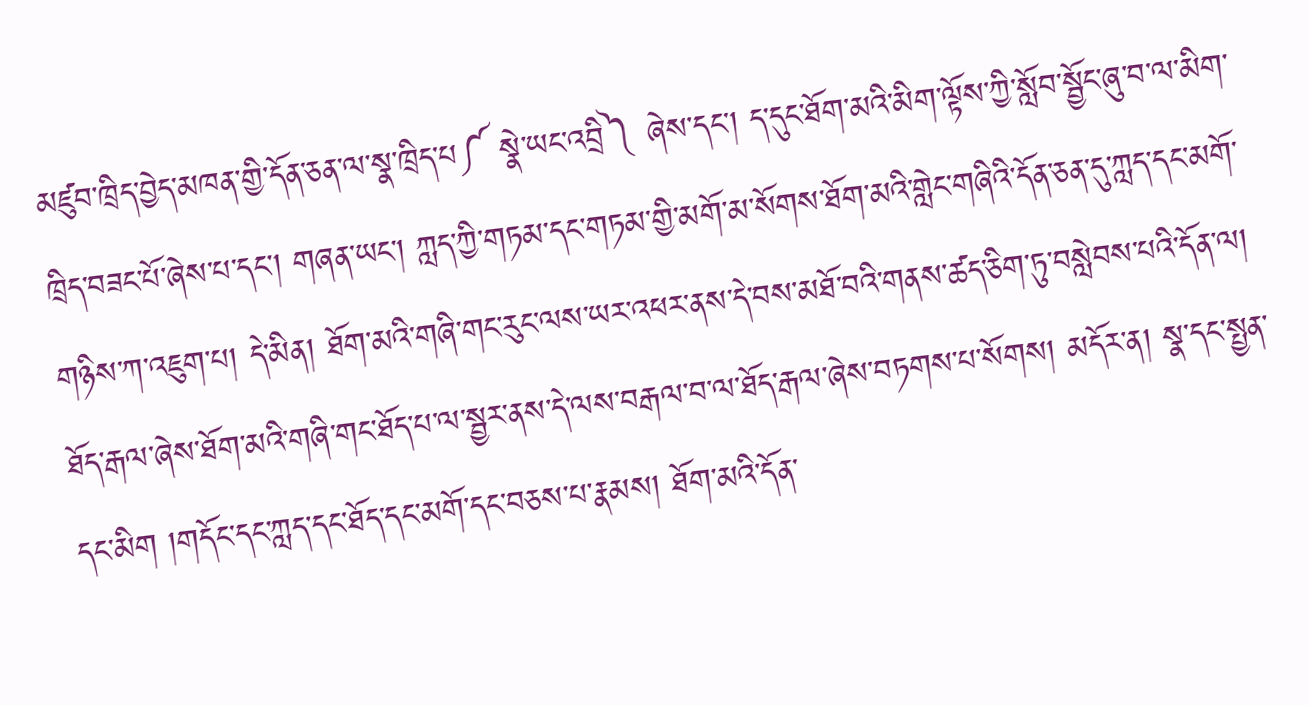མཛུབ་ཁྲིད་བྱེད་མཁན་གྱི་དོན་ཅན་ལ་སྣ་ཁྲིད་པ༼ སྣེ་ཡང་འབྲི༽ ཞེས་དང་། ད་དུང་ཐོག་མའི་མིག་ལྟོས་ཀྱི་སློབ་སྦྱོང་ཞུ་བ་ལ་མིག་ཁྲིད་བཟང་པོ་ཞེས་པ་དང་། གཞན་ཡང་། ཀླད་ཀྱི་གཏམ་དང་གཏམ་གྱི་མགོ་མ་སོགས་ཐོག་མའི་གླེང་གཞིའི་དོན་ཅན་དུ་ཀླད་དང་མགོ་གཉིས་ཀ་འཇུག་པ། དེ་མིན། ཐོག་མའི་གཞི་གང་རུང་ལས་ཡར་འཕར་ནས་དེ་བས་མཐོ་བའི་གནས་ཚད་ཅིག་ཏུ་བསླེབས་པའི་དོན་ལ། ཐོད་རྒལ་ཞེས་ཐོག་མའི་གཞི་གང་ཐོད་པ་ལ་སྦྱར་ནས་དེ་ལས་བརྒལ་བ་ལ་ཐོད་རྒལ་ཞེས་བཏགས་པ་སོགས། མདོར་ན། སྣ་དང་སྤྱན་དང་མིག །གདོང་དང་ཀླད་དང་ཐོད་དང་མགོ་དང་བཅས་པ་རྣམས། ཐོག་མའི་དོན་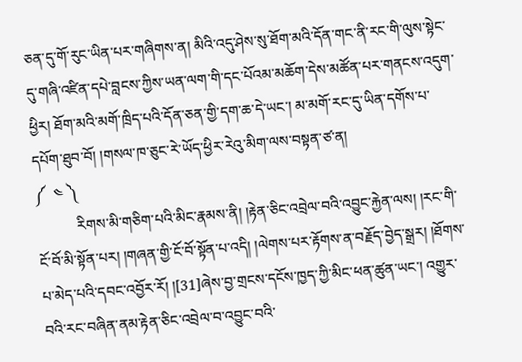ཅན་དུ་གོ་རུང་ཡིན་པར་གཞིགས་ན། མིའི་འདུ་ཤེས་སུ་ཐོག་མའི་དོན་གང་ནི་རང་གི་ལུས་སྟེང་དུ་གཞི་འཛིན་དཔེ་བླངས་ཀྱིས་ཡན་ལག་གི་དང་པོའམ་མཆོག་དེས་མཚོན་པར་གནངས་འདུག་ཕྱིར། ཐོག་མའི་མགོ་ཁྲིད་པའི་དོན་ཅན་གྱི་དག་ཆ་དེ་ཡང་། མ་མགོ་རང་དུ་ཡིན་དགོས་པ་དཔོག་ཐུབ་བོ། །གསལ་ཁ་ཅུང་རེ་ཡོད་ཕྱིར་རེའུ་མིག་ལས་བསྟན་ཙ་ན།
༼  ༤ ༽
           རིགས་མི་གཅིག་པའི་མིང་རྣམས་ནི། །རྟེན་ཅིང་འབྲེལ་བའི་འབྱུང་རྐྱེན་ལས། །རང་གི་ངོ་བོ་མི་སྟོན་པར། །གཞན་གྱི་ངོ་བོ་སྟོན་པ་འདི། །ལེགས་པར་རྟོགས་ན་བརྗོད་བྱེད་སྒྲར། །ཐོགས་པ་མེད་པའི་དབང་འབྱོར་རོ། །[31]ཞེས་བྱ་གྲངས་དངོས་ཁྱད་ཀྱི་མིང་ཕན་ཚུན་ཡང་། འགྱུར་བའི་རང་བཞིན་ནམ་རྟེན་ཅིང་འབྲེལ་བ་འབྱུང་བའི་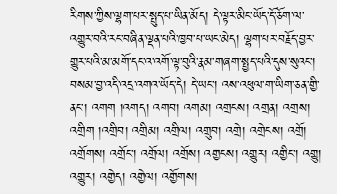རིགས་ཀྱིས་ལྷག་པར་སྤུད་པ་ཡིན་མོད། དེ་ལྟར་མིང་ཡོད་དོ་ཅོག་ལ་འགྱུར་བའི་རང་བཞིན་ལྡན་པའི་ཁྱབ་པ་ཡང་མེད། ལྷག་པར་བརྗོད་བྱར་གྱུར་པའི་མ་མགོ་དང་འ་འགོ་ལྟ་བུའི་རྣམ་གཞག་སྤྱད་པའི་དུས་སུའང་། བསམ་བྱ་འདི་འདྲ་འགའ་ཡོད་དེ། དེ་ཡང་། འས་འཕུལ་ག་ཡིག་ཅན་གྱི་ནང་། འགག །འགད། འགབ། འགམ། འགྲངས། འགྲན། འགྲས། འགྲིག །འགྲིབ། འགྲིམ། འགྲིལ། འགྲུབ། འགྲེ། འགྲེངས། འགྲོ། འགྲོགས། འགྲོང་། འགྲོལ། འགྲོས། འགྱངས། འགྱུར། འགྱིང་། འགྱུ། འགྱུར། འགྱེད། འགྱེལ། འགྱོགས།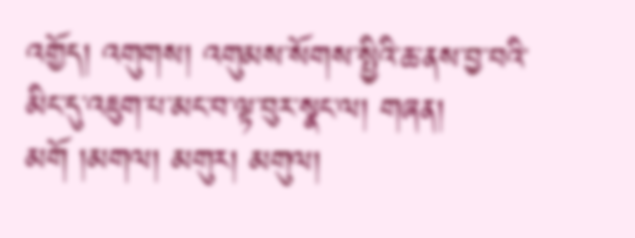འགྱོད། འགུགས། འགུམས་སོགས་སྤྱིའི་ཆ་ནས་བྱ་བའི་མིང་དུ་འཇུག་པ་མང་བ་ལྟ་བུར་སྣང་ལ། གཞན། མགོ །མགལ། མགུར། མགུལ།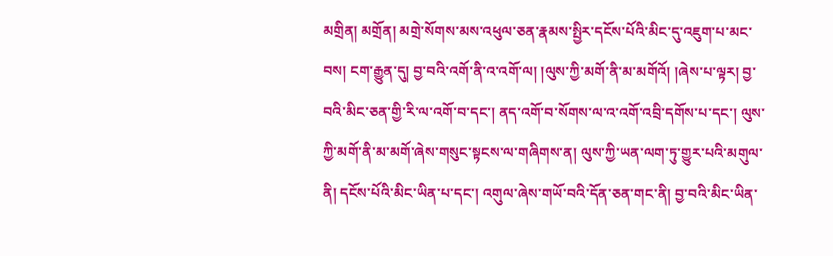མགྲིན། མགྲོན། མགྲེ་སོགས་མས་འཕུལ་ཅན་རྣམས་སྤྱིར་དངོས་པོའི་མིང་དུ་འཇུག་པ་མང་བས། ངག་རྒྱུན་དུ། བྱ་བའི་འགོ་ནི་འ་འགོ་ལ། །ལུས་ཀྱི་མགོ་ནི་མ་མགོའོ། །ཞེས་པ་ལྟར། བྱ་བའི་མིང་ཅན་གྱི་རི་ལ་འགོ་བ་དང་། ནད་འགོ་བ་སོགས་ལ་འ་འགོ་འབྲི་དགོས་པ་དང་། ལུས་ཀྱི་མགོ་ནི་མ་མགོ་ཞེས་གསུང་སྟངས་ལ་གཞིགས་ན། ལུས་ཀྱི་ཡན་ལག་ཏུ་གྱུར་པའི་མགུལ་ནི། དངོས་པོའི་མིང་ཡིན་པ་དང་། འགུལ་ཞེས་གཡོ་བའི་དོན་ཅན་གང་ནི། བྱ་བའི་མིང་ཡིན་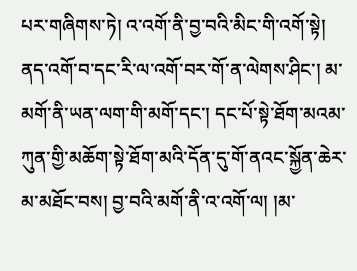པར་གཞིགས་ཏེ། འ་འགོ་ནི་བྱ་བའི་མིང་གི་འགོ་སྟེ། ནད་འགོ་བ་དང་རི་ལ་འགོ་བར་གོ་ན་ལེགས་ཤིང་། མ་མགོ་ནི་ཡན་ལག་གི་མགོ་དང་། དང་པོ་སྟེ་ཐོག་མའམ་ཀུན་གྱི་མཆོག་སྟེ་ཐོག་མའི་དོན་དུ་གོ་ནའང་སྐྱོན་ཆེར་མ་མཐོང་བས། བྱ་བའི་མགོ་ནི་འ་འགོ་ལ། །མ་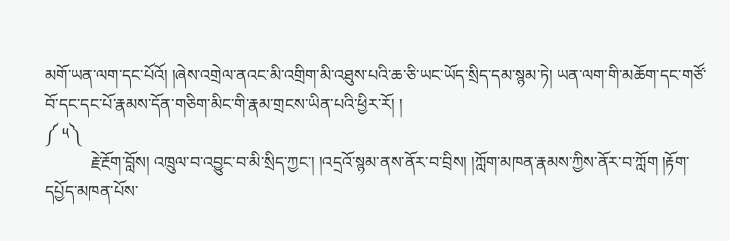མགོ་ཡན་ལག་དང་པོའོ། །ཞེས་འགྲེལ་ནའང་མི་འགྲིག་མི་འཐུས་པའི་ཆ་ཅི་ཡང་ཡོད་སྲིད་དམ་སྙམ་ཏེ། ཡན་ལག་གི་མཆོག་དང་གཙོ་བོ་དང་དང་པོ་རྣམས་དོན་གཅིག་མིང་གི་རྣམ་གྲངས་ཡིན་པའི་ཕྱིར་རོ། །
༼ ༥༽
           རྗེ་རྔོག་བློས། འཁྲུལ་བ་འབྱུང་བ་མི་སྲིད་ཀྱང་། །འདྲའོ་སྙམ་ནས་ནོར་བ་བྲིས། །ཀློག་མཁན་རྣམས་ཀྱིས་ནོར་བ་ཀློག །རྟོག་དཔྱོད་མཁན་པོས་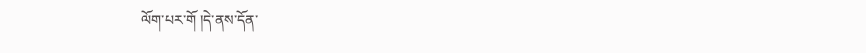ལོག་པར་གོ །དེ་ནས་དོན་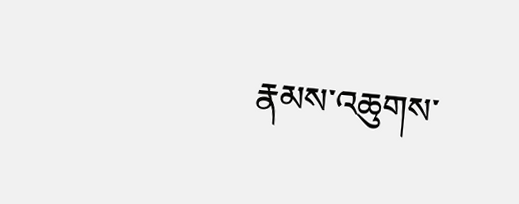རྣམས་འཆུགས་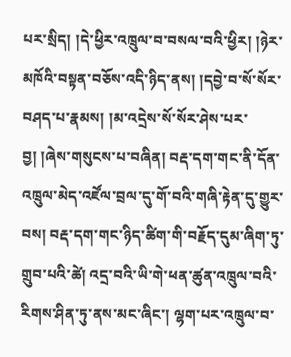པར་སྲིད། །དེ་ཕྱིར་འཁྲུལ་བ་བསལ་བའི་ཕྱིར། །ཉེར་མཁོའི་བསྟན་བཅོས་འདི་ཉིད་ནས། །དབྱེ་བ་སོ་སོར་བཤད་པ་རྣམས། །མ་འདྲེས་སོ་སོར་ཤེས་པར་བྱ། །ཞེས་གསུངས་པ་བཞིན། བརྡ་དག་གང་ནི་དོན་འཁྲུལ་མེད་འཛོལ་བྲལ་དུ་གོ་བའི་གཞི་རྟེན་དུ་གྱུར་བས། བརྡ་དག་གང་ཉིད་ཚིག་གི་བརྗོད་དུམ་ཞིག་ཏུ་གྲུབ་པའི་ཚེ། འདྲ་བའི་ཡི་གེ་ཕན་ཚུན་འཁྲུལ་བའི་རིགས་ཤིན་ཏུ་ནས་མང་ཞིང་། ལྷག་པར་འཁྲུལ་བ་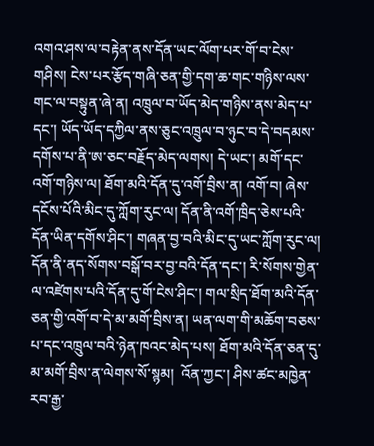འགའ་ཤས་ལ་བརྟེན་ནས་དོན་ཡང་ལོག་པར་གོ་བ་ངེས་གཤིས། ངེས་པར་རྩོད་གཞི་ཅན་གྱི་དག་ཆ་གང་གཉིས་ལས་གང་ལ་བསྟུན་ཞེ་ན། འཁྲུལ་བ་ཡོད་མེད་གཉིས་ནས་མེད་པ་དང་། ཡོད་ཡོད་དཀྱིལ་ནས་ཅུང་འཁྲུལ་བ་ཉུང་བ་དེ་བདམས་དགོས་པ་ནི་ཨ་ཅང་བརྗོད་མེད་ལགས། དེ་ཡང་། མགོ་དང་འགོ་གཉིས་ལ། ཐོག་མའི་དོན་དུ་འགོ་བྲིས་ན། འགོ་བ། ཞེས་དངོས་པོའི་མིང་དུ་ཀློག་རུང་ལ། དོན་ནི་འགོ་ཁྲིད་ཅེས་པའི་དོན་ཡིན་དགོས་ཤིང་། གཞན་བྱ་བའི་མིང་དུ་ཡང་ཀློག་རུང་ལ། དོན་ནི་ནད་སོགས་བསྒོ་བར་བྱ་བའི་དོན་དང་། རི་སོགས་གྱེན་ལ་འཛེགས་པའི་དོན་དུ་གོ་ངེས་ཤིང་། གལ་སྲིད་ཐོག་མའི་དོན་ཅན་གྱི་འགོ་བ་དེ་མ་མགོ་བྲིས་ན། ཡན་ལག་གི་མཆོག་བཅས་པ་དང་འཁྲུལ་བའི་ཉེན་ཁའང་མེད་པས། ཐོག་མའི་དོན་ཅན་དུ་མ་མགོ་བྲིས་ན་ལེགས་སོ་སྙམ།  འོན་ཀྱང་། ཤིས་ཚང་མཁྱེན་རབ་རྒྱ་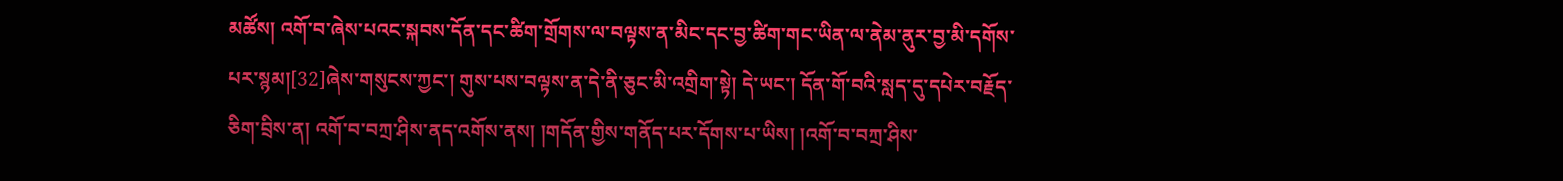མཚོས། འགོ་བ་ཞེས་པའང་སྐབས་དོན་དང་ཚིག་གྲོགས་ལ་བལྟས་ན་མིང་དང་བྱ་ཚིག་གང་ཡིན་ལ་ནེམ་ནུར་བྱ་མི་དགོས་པར་སྙམ།[32]ཞེས་གསུངས་ཀྱང་། གུས་པས་བལྟས་ན་དེ་ནི་ཅུང་མི་འགྲིག་སྟེ། དེ་ཡང་། དོན་གོ་བའི་སླད་དུ་དཔེར་བརྗོད་ཅིག་བྲིས་ན། འགོ་བ་བཀྲ་ཤིས་ནད་འགོས་ནས། །གདོན་གྱིས་གནོད་པར་དོགས་པ་ཡིས། །འགོ་བ་བཀྲ་ཤིས་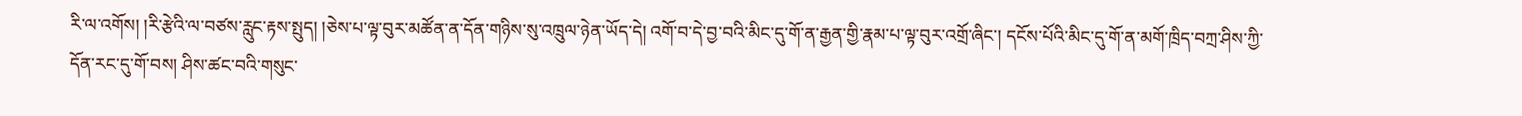རི་ལ་འགོས། །རི་རྩེའི་ལ་བཙས་རླུང་རྟས་སྤུད། །ཅེས་པ་ལྟ་བུར་མཚོན་ན་དོན་གཉིས་སུ་འཁྲུལ་ཉེན་ཡོད་དེ། འགོ་བ་དེ་བྱ་བའི་མིང་དུ་གོ་ན་རྒྱན་གྱི་རྣམ་པ་ལྟ་བུར་འགྲོ་ཞིང་། དངོས་པོའི་མིང་དུ་གོ་ན་མགོ་ཁྲིད་བཀྲ་ཤིས་ཀྱི་དོན་རང་དུ་གོ་བས། ཤིས་ཚང་བའི་གསུང་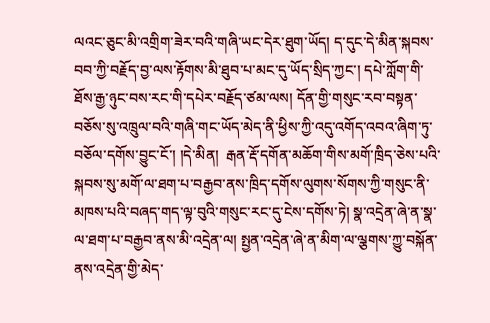ལའང་ཅུང་མི་འགྲིག་ཟེར་བའི་གཞི་ཡང་དེར་ཐུག་ཡོད། ད་དུང་དེ་མིན་སྐབས་བབ་ཀྱི་བརྗོད་བྱ་ལས་རྟོགས་མི་ཐུབ་པ་མང་དུ་ཡོད་སྲིད་ཀྱང་། དཔེ་ཀློག་གི་ཐོས་རྒྱ་ཉུང་བས་རང་གི་དཔེར་བརྗོད་ཙམ་ལས། དོན་གྱི་གསུང་རབ་བསྟན་བཅོས་སུ་འཁྲུལ་བའི་གཞི་གང་ཡོད་མེད་ནི་ཕྱིས་ཀྱི་འདུ་འགོད་འབའ་ཞིག་ཏུ་བཅོལ་དགོས་བྱུང་ངོ་། །དེ་མིན།  རྒན་རྡོ་དགོན་མཆོག་གིས་མགོ་ཁྲིད་ཅེས་པའི་སྐབས་སུ་མགོ་ལ་ཐག་པ་བརྒྱབ་ནས་ཁྲིད་དགོས་ལུགས་སོགས་ཀྱི་གསུང་ནི་མཁས་པའི་བཞད་གད་ལྟ་བུའི་གསུང་རང་དུ་ངེས་དགོས་ཏེ། སྣ་འདྲེན་ཞེ་ན་སྣ་ལ་ཐག་པ་བརྒྱབ་ནས་མི་འདྲེན་ལ། སྤྱན་འདྲེན་ཞེ་ན་མིག་ལ་ལྕགས་ཀྱུ་བསྐོན་ནས་འདྲེན་གྱི་མེད་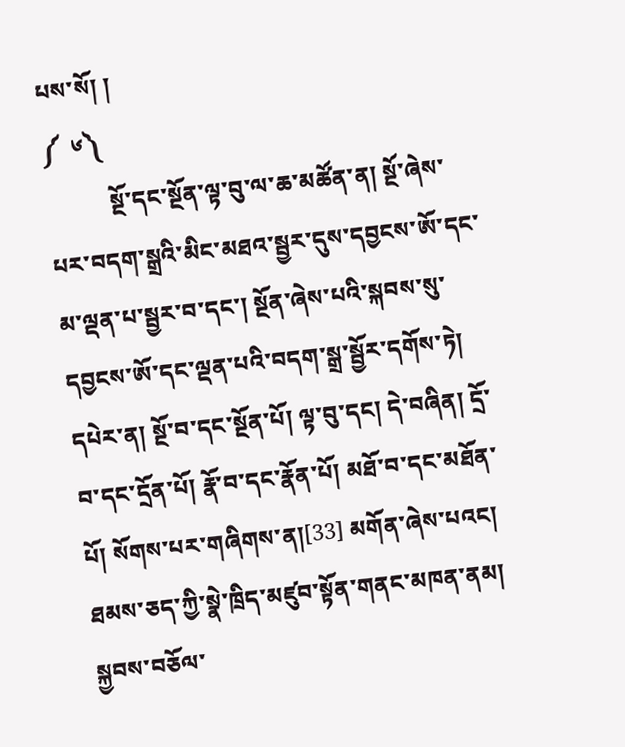པས་སོ། །
༼  ༦༽
           སྔོ་དང་སྔོན་ལྟ་བུ་ལ་ཆ་མཚོན་ན། སྔོ་ཞེས་པར་བདག་སྒྲའི་མིང་མཐའ་སྦྱར་དུས་དབྱངས་ཨོ་དང་མ་ལྡན་པ་སྦྱར་བ་དང་། སྔོན་ཞེས་པའི་སྐབས་སུ་དབྱངས་ཨོ་དང་ལྡན་པའི་བདག་སྒྲ་སྦྱོར་དགོས་ཏེ། དཔེར་ན། སྔོ་བ་དང་སྔོན་པོ། ལྟ་བུ་དང། དེ་བཞིན། དྲོ་བ་དང་དྲོན་པོ། རྣོ་བ་དང་རྣོན་པོ། མཐོ་བ་དང་མཐོན་པོ། སོགས་པར་གཞིགས་ན།[33] མགོན་ཞེས་པའང། ཐམས་ཅད་ཀྱི་སྣེ་ཁྲིད་མཛུབ་སྟོན་གནང་མཁན་ནམ། སྐྱབས་བཅོལ་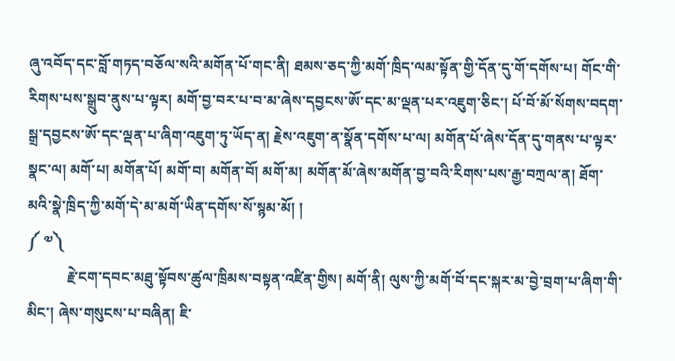ཞུ་འབོད་དང་བློ་གཏད་བཅོལ་སའི་མགོན་པོ་གང་ནི། ཐམས་ཅད་ཀྱི་མགོ་ཁྲིད་ལམ་སྟོན་གྱི་དོན་དུ་གོ་དགོས་པ། གོང་གི་རིགས་པས་སྒྲུབ་ནུས་པ་ལྟར། མགོ་བྱ་བར་པ་བ་མ་ཞེས་དབྱངས་ཨོ་དང་མ་ལྡན་པར་འཇུག་ཅིང་། པོ་བོ་མོ་སོགས་བདག་སྒྲ་དབྱངས་ཨོ་དང་ལྡན་པ་ཞིག་འཇུག་ཏུ་ཡོད་ན། རྗེས་འཇུག་ན་སྣོན་དགོས་པ་ལ། མགོན་པོ་ཞེས་དོན་དུ་གནས་པ་ལྟར་སྣང་ལ། མགོ་པ། མགོན་པོ། མགོ་བ། མགོན་བོ། མགོ་མ། མགོན་མོ་ཞེས་མགོན་བྱ་བའི་རིགས་པས་རྒྱ་བཀྲལ་ན། ཐོག་མའི་སྣེ་ཁྲིད་ཀྱི་མགོ་དེ་མ་མགོ་ཡིན་དགོས་སོ་སྙམ་མོ། །
༼ ༧༽
           རྗེ་ངག་དབང་མཐུ་སྟོབས་ཚུལ་ཁྲིམས་བསྟན་འཛིན་གྱིས། མགོ་ནི། ལུས་ཀྱི་མགོ་བོ་དང་སྐར་མ་བྱེ་བྲག་པ་ཞིག་གི་མིང་། ཞེས་གསུངས་པ་བཞིན། ཇི་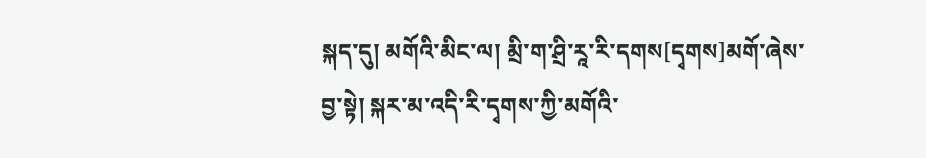སྐད་དུ། མགོའི་མིང་ལ། མྲི་ག་ཤྲི་རཱ་རི་དགས[དྭགས]མགོ་ཞེས་བྱ་སྟེ། སྐར་མ་འདི་རི་དྭགས་ཀྱི་མགོའི་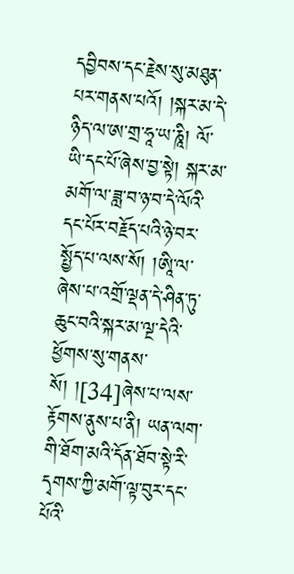དབྱིབས་དང་རྗེས་སུ་མཐུན་པར་གནས་པའོ། །སྐར་མ་དེ་ཉིད་ལ་ཨ་གྲ་ཧཱ་ཡ་ཎཱི། ལོ་ཡི་དང་པོ་ཞེས་བྱ་སྟེ། སྐར་མ་མགོ་ལ་ཟླ་བ་ཉ་བ་དེ་ལོའི་དང་པོར་བརྗོད་པའི་ཉེ་བར་སྤྱོད་པ་ལས་སོ། །ཨཱི་ལ་ཞེས་པ་འགྲོ་ལྡན་དེ་ཤིན་ཏུ་ཆུང་བའི་སྐར་མ་ལྔ་དེའི་ཕྱོགས་སུ་གནས་སོ། །[34]ཞེས་པ་ལས་རྟོགས་ནུས་པ་ནི། ཡན་ལག་གི་ཐོག་མའི་དོན་ཐོབ་སྟེ་རི་དྭགས་ཀྱི་མགོ་ལྟ་བུར་དང་པོའི་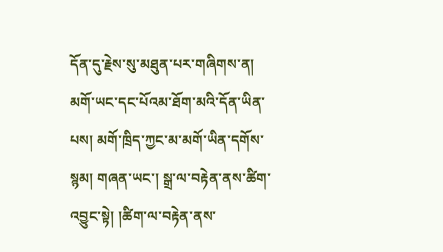དོན་དུ་རྗེས་སུ་མཐུན་པར་གཞིགས་ན། མགོ་ཡང་དང་པོའམ་ཐོག་མའི་དོན་ཡིན་པས། མགོ་ཁྲིད་ཀྱང་མ་མགོ་ཡིན་དགོས་སྙམ། གཞན་ཡང་། སྒྲ་ལ་བརྟེན་ནས་ཚིག་འབྱུང་སྟེ། །ཚིག་ལ་བརྟེན་ནས་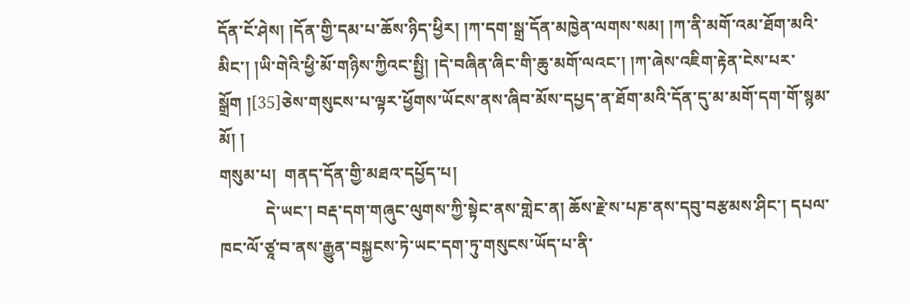དོན་ངོ་ཤེས། །དོན་གྱི་དམ་པ་ཆོས་ཉིད་ཕྱིར། །ཀ་དག་སྒྲ་དོན་མཁྱེན་ལགས་སམ། །ཀ་ནི་མགོ་འམ་ཐོག་མའི་མིང་། །ཡི་གེའི་ཕྱི་མོ་གཉིས་ཀྱིའང་སྤྱི། །དེ་བཞིན་ཞིང་གི་ཆུ་མགོ་ལའང་། །ཀ་ཞེས་འཇིག་རྟེན་ངེས་པར་སྒྲོག །[35]ཅེས་གསུངས་པ་ལྟར་ཕྱོགས་ཡོངས་ནས་ཞིབ་མོས་དཔྱད་ན་ཐོག་མའི་དོན་དུ་མ་མགོ་དག་གོ་སྙམ་མོ། །
གསུམ་པ།  གནད་དོན་གྱི་མཐའ་དཔྱོད་པ།
           དེ་ཡང་། བརྡ་དག་གཞུང་ལུགས་ཀྱི་སྟེང་ནས་གླེང་ན། ཆོས་རྗེ་ས་པཎ་ནས་དབུ་བརྩམས་ཤིང་། དཔལ་ཁང་ལོ་ཙཱ་བ་ནས་རྒྱུན་བསྐྱངས་ཏེ་ཡང་དག་ཏུ་གསུངས་ཡོད་པ་ནི་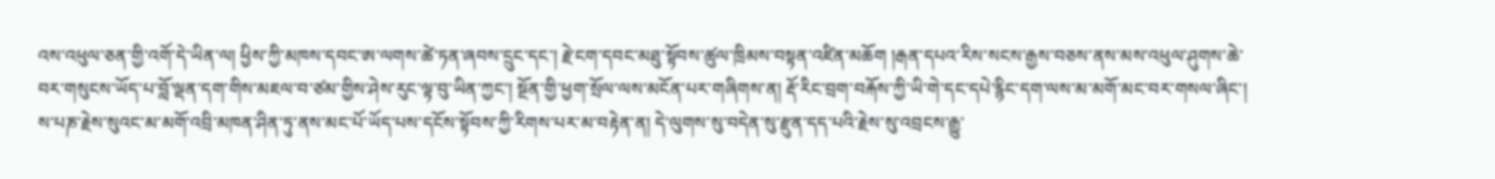འས་འཕུལ་ཅན་གྱི་འགོ་དེ་ཡིན་ལ། ཕྱིས་ཀྱི་མཁས་དབང་ཨ་ལགས་ཚེ་ཏན་ཞབས་དྲུང་དང་། རྗེ་ངག་དབང་མཐུ་སྟོབས་ཚུལ་ཁྲིམས་བསྟན་འཛིན་མཆོག །རྒན་དཔའ་རིས་སངས་རྒྱས་བཅས་ནས་མས་འཕུལ་ཤུགས་ཆེ་བར་གསུངས་ཡོད་པ་བློ་ལྡན་དག་གིས་མཇལ་བ་ཙམ་གྱིས་ཤེས་རུང་ལྟ་བུ་ཡིན་ཀྱང་། སྔོན་གྱི་ཕྱག་སྲོལ་ལས་མངོན་པར་གཞིགས་ན། རྡོ་རིང་བྲག་བརྐོས་ཀྱི་ཡི་གེ་དང་དཔེ་རྙིང་དག་ལས་མ་མགོ་མང་བར་གསལ་ཞིང་། ས་པཎ་རྗེས་སུའང་མ་མགོ་འབྲི་མཁན་ཤིན་ཏུ་ནས་མང་པོ་ཡོད་པས་དངོས་སྟོབས་ཀྱི་རིགས་པར་མ་བརྟེན་ན། དེ་ལུགས་སུ་བདེན་སུ་རྫུན་དད་པའི་རྗེས་སུ་འབྲངས་རྒྱུ་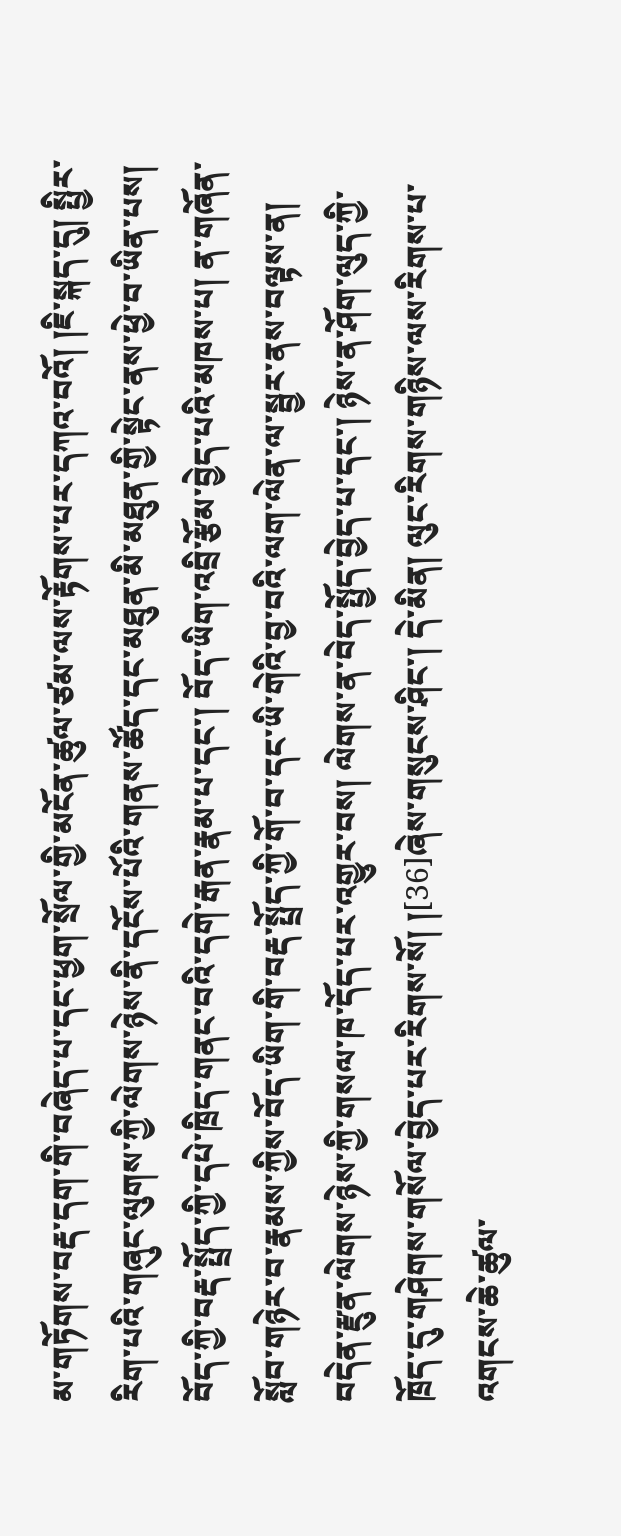མ་གཏོགས་བརྡ་དག་གི་བཞེད་པ་དང་ཕྱག་སྲོལ་གྱི་མངོན་ཚུལ་ཙམ་ལས་རྟོགས་པར་དཀའ་བའོ། །ཇི་སྐད་དུ། སྤྱིར་རིག་པའི་གཞུང་ལུགས་ཀྱི་ལེགས་ཉེས་ནི་དངོས་པོའི་གནས་ཚོད་དང་མཐུན་མི་མཐུན་གྱི་སྟེང་ནས་ཕྱེ་བ་ཡིན་པས། བོད་ཀྱི་བརྡ་སྤྲོད་ཀྱི་དཔེ་ཁྲིད་གནང་བའི་དགེ་རྒན་རྣམ་པ་དང་། བོད་ཡིག་འབྲི་རྩོམ་བྱེད་པའི་མཁས་པ། ན་གཞོན་སློབ་གཉེར་བ་རྣམས་ཀྱིས་བོད་ཡིག་གི་བརྡ་སྤྲོད་ཀྱི་གོ་བ་དང་ཡི་གེའི་བྱ་བའི་ལག་ལེན་ལ་སྦྱར་ནས་བལྟས་ན། བདེན་རྫུན་ལེགས་ཉེས་ཀྱི་གསལ་ཁ་དོད་པར་འགྱུར་བས། ལེགས་ན་བེད་སྤྱོད་བྱེད་པ་དང་། ཉེས་ན་ཤོག་ལུད་ཀྱི་ཁྲོད་དུ་གཤེགས་གསོལ་བྱེད་པར་རིགས་སོ། །[36]ཞེས་གསུངས་ཤིང་། དེ་མིན། ལུང་རིགས་གཉིས་ལས་རིགས་པ་འགངས་ཆེ་ཚུལ་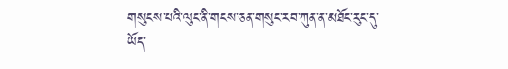གསུངས་པའི་ལུང་ནི་གངས་ཅན་གསུང་རབ་ཀུན་ན་མཐོང་རུང་དུ་ཡོད་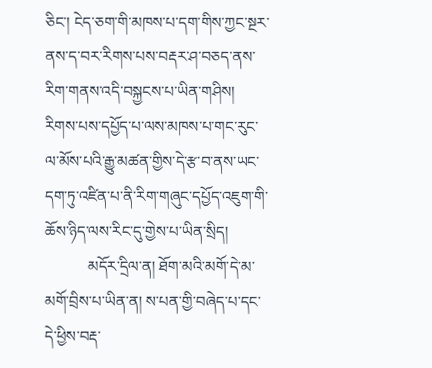ཅིང་། ངེད་ཅག་གི་མཁས་པ་དག་གིས་ཀྱང་སྔར་ནས་ད་བར་རིགས་པས་བརྡར་ཤ་བཅད་ནས་རིག་གནས་འདི་བསྐྱངས་པ་ཡིན་གཤིས། རིགས་པས་དཔྱོད་པ་ལས་མཁས་པ་གང་རུང་ལ་མོས་པའི་རྒྱུ་མཚན་གྱིས་དེ་རྩ་བ་ནས་ཡང་དག་ཏུ་འཛིན་པ་ནི་རིག་གཞུང་དཔྱོད་འཇུག་གི་ཆོས་ཉིད་ལས་རིང་དུ་གྱེས་པ་ཡིན་སྲིད།
           མདོར་དྲིལ་ན། ཐོག་མའི་མགོ་དེ་མ་མགོ་བྲིས་པ་ཡིན་ན། ས་པན་གྱི་བཞེད་པ་དང་དེ་ཕྱིས་བརྡ་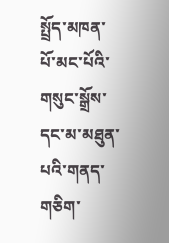སྤྲོད་མཁན་པོ་མང་པོའི་གསུང་སྒྲོས་དང་མ་མཐུན་པའི་གནད་གཅིག་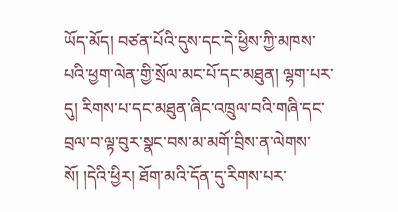ཡོད་མོད། བཙན་པོའི་དུས་དང་དེ་ཕྱིས་ཀྱི་མཁས་པའི་ཕྱག་ལེན་གྱི་སྲོལ་མང་པོ་དང་མཐུན། ལྷག་པར་དུ། རིགས་པ་དང་མཐུན་ཞིང་འཁྲུལ་བའི་གཞི་དང་བྲལ་བ་ལྟ་བུར་སྣང་བས་མ་མགོ་བྲིས་ན་ལེགས་སོ། །དེའི་ཕྱིར། ཐོག་མའི་དོན་དུ་རིགས་པར་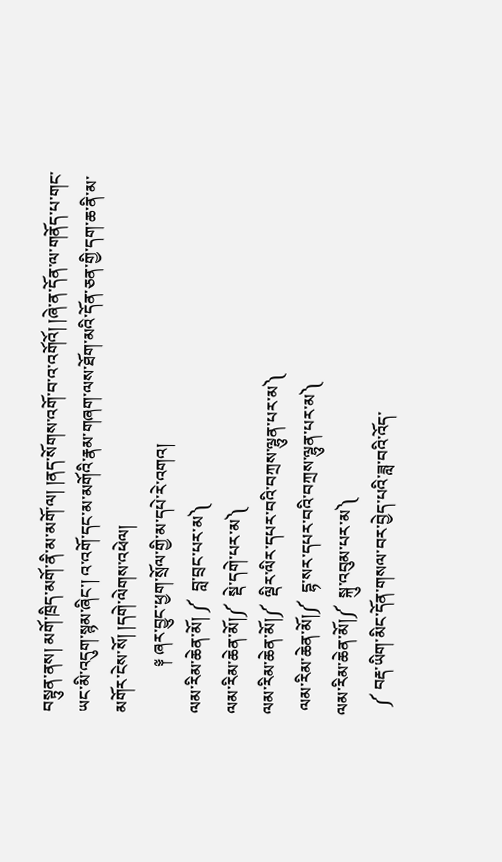བསྟུན་ནས། མགོ་ཁྲིད་མགོ་ནི་མ་མགོ་ལ། །ནད་སོགས་འགོ་བ་འ་འགོའོ། །ཞེ་ན་དོན་ལ་གནོད་པ་གང་ཡང་མི་འདུག་སྙམ་ཞིང་། འ་འགོ་དང་མ་མགོའི་རྣམ་གཞག་ལས་ཐོག་མའི་དོན་ཅན་གྱི་དག་ཆ་ནི་མ་མགོར་ངེས་སོ། །དགེ་ལེགས་འཕེལ།
           ༈ ཞར་བྱུང་ཕྱག་སྲོལ་གྱི་མ་དཔེ་རེ་འགའ།
ལམ་རིམ་ཆེན་མོ། ༼  བླ་བྲང་པར་མ༽
ལམ་རིམ་ཆེན་མོ།༼  སྡེ་དགེ་པར་མ༽
ལམ་རིམ་ཆེན་མོ།༼  ལྡིར་ལིར་དཔར་བའི་བཀྲས་ལྷུན་པར་མ༽
 ལམ་རིམ་ཆེན་མོ།༼  དྷ་སར་དཔར་བའི་བཀྲས་ལྷུན་པར་མ༽
ལམ་རིམ་ཆེན་མོ།༼  སྐུ་འབུམ་པར་མ༽
  ༼ བརྡ་ཡིག་མིང་དོན་གསལ་བར་བྱེད་པའི་ཟླ་བའི་འོད་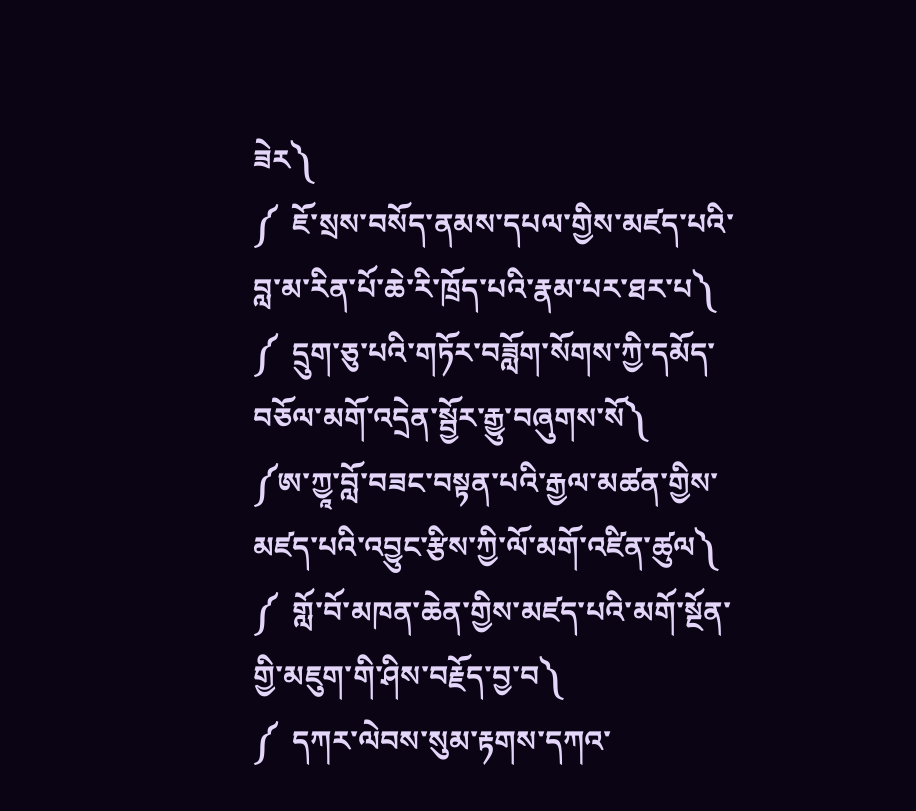ཟེར༽
༼  ཇོ་སྲས་བསོད་ནམས་དཔལ་གྱིས་མཛད་པའི་བླ་མ་རིན་པོ་ཆེ་རི་ཁྲོད་པའི་རྣམ་པར་ཐར་པ༽
༼  དྲུག་ཅུ་པའི་གཏོར་བཟློག་སོགས་ཀྱི་དམོད་བཅོལ་མགོ་འདྲེན་སྦྱོར་རྒྱུ་བཞུགས་སོ༽
༼ཨ་ཀྱཱ་བློ་བཟང་བསྟན་པའི་རྒྱལ་མཚན་གྱིས་མཛད་པའི་འབྱུང་རྩིས་ཀྱི་ལོ་མགོ་འཛིན་ཚུལ༽
༼  གློ་བོ་མཁན་ཆེན་གྱིས་མཛད་པའི་མགོ་སྔོན་གྱི་མཇུག་གི་ཤིས་བརྗོད་བྱ་བ༽
༼  དཀར་ལེབས་སུམ་རྟགས་དཀའ་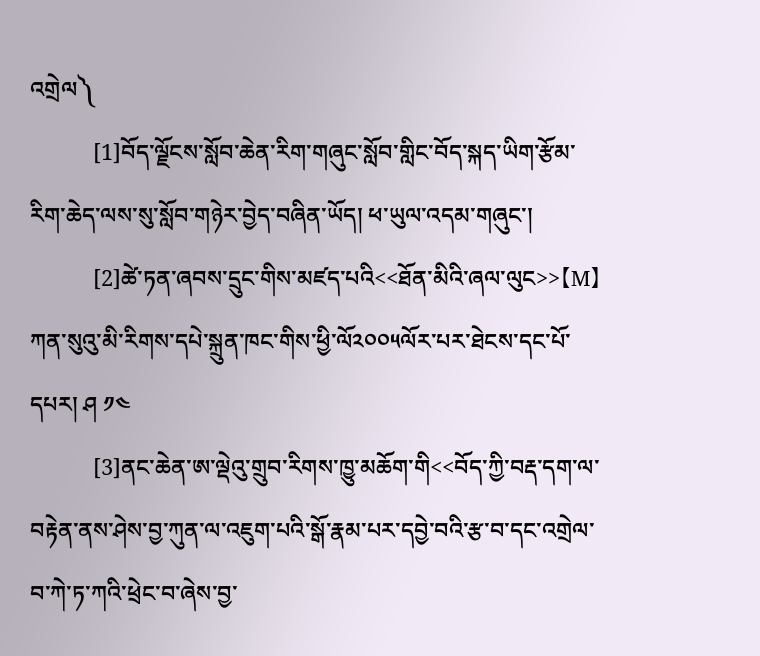འགྲེལ༽
           [1]བོད་ལྗོངས་སློབ་ཆེན་རིག་གཞུང་སློབ་གླིང་བོད་སྐད་ཡིག་རྩོམ་རིག་ཆེད་ལས་སུ་སློབ་གཉེར་བྱེད་བཞིན་ཡོད། ཕ་ཡུལ་འདམ་གཞུང་།
           [2]ཚེ་ཏན་ཞབས་དྲུང་གིས་མཛད་པའི<<ཐོན་མིའི་ཞལ་ལུང>>【M】ཀན་སུའུ་མི་རིགས་དཔེ་སྐྲུན་ཁང་གིས་ཕྱི་ལོ༢༠༠༥ལོར་པར་ཐེངས་དང་པོ་དཔར། ཤ ༡༤
           [3]ནང་ཆེན་ཨ་ལྡེའུ་གྲུབ་རིགས་ཁྱུ་མཆོག་གི<<བོད་ཀྱི་བརྡ་དག་ལ་བརྟེན་ནས་ཤེས་བྱ་ཀུན་ལ་འཇུག་པའི་སྒོ་རྣམ་པར་དབྱེ་བའི་རྩ་བ་དང་འགྲེལ་བ་ཀེ་ཏ་ཀའི་ཕྲེང་བ་ཞེས་བྱ་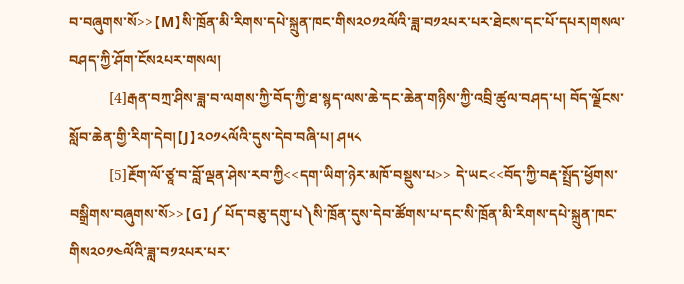བ་བཞུགས་སོ>>【M】སི་ཁྲོན་མི་རིགས་དཔེ་སྐྲུན་ཁང་གིས༢༠༡༢ལོའི་ཟླ་བ༡༢པར་པར་ཐེངས་དང་པོ་དཔར།གསལ་བཤད་ཀྱི་ཤོག་ངོས༢པར་གསལ།
           [4]རྒན་བཀྲ་ཤིས་ཟླ་བ་ལགས་ཀྱི་བོད་ཀྱི་ཐ་སྙད་ལས་ཆེ་དང་ཆེན་གཉིས་ཀྱི་འབྲི་ཚུལ་བཤད་པ། བོད་ལྗོངས་སློབ་ཆེན་གྱི་རིག་དེབ།【J】༢༠༡༨ལོའི་དུས་དེབ་བཞི་པ། ཤ༥༨
           [5]རྔོག་ལོ་ཙཱ་བ་བློ་ལྡན་ཤེས་རབ་ཀྱི<<དག་ཡིག་ཉེར་མཁོ་བསྡུས་པ>> དེ་ཡང<<བོད་ཀྱི་བརྡ་སྤྲོད་ཕྱོགས་བསྒྲིགས་བཞུགས་སོ>>【G】༼ པོད་བཅུ་དགུ་པ༽སི་ཁྲོན་དུས་དེབ་ཚོགས་པ་དང་སི་ཁྲོན་མི་རིགས་དཔེ་སྐྲུན་ཁང་གིས༢༠༡༤ལོའི་ཟླ་བ༡༢པར་པར་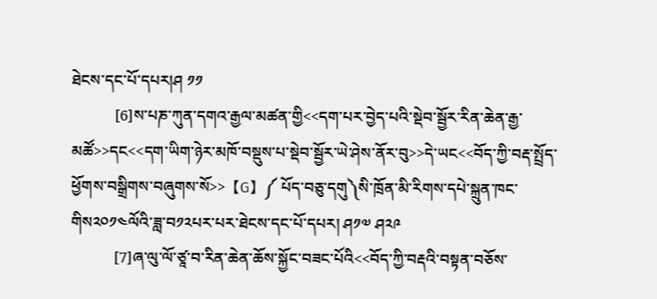ཐེངས་དང་པོ་དཔར།ཤ ༡༡
           [6]ས་པཎ་ཀུན་དགའ་རྒྱལ་མཚན་གྱི<<དག་པར་བྱེད་པའི་སྡེབ་སྦྱོར་རིན་ཆེན་རྒྱ་མཚོ>>དང<<དག་ཡིག་ཉེར་མཁོ་བསྡུས་པ་སྡེབ་སྦྱོར་ཡེ་ཤེས་ནོར་བུ>>དེ་ཡང<<བོད་ཀྱི་བརྡ་སྤྲོད་ཕྱོགས་བསྒྲིགས་བཞུགས་སོ>>【G】༼ པོད་བཅུ་དགུ༽སི་ཁྲོན་མི་རིགས་དཔེ་སྐྲུན་ཁང་གིས༢༠༡༤ལོའི་ཟླ་བ༡༢པར་པར་ཐེངས་དང་པོ་དཔར། ཤ༡༧ ཤ༢༩
           [7]ཞ་ལུ་ལོ་ཙཱ་བ་རིན་ཆེན་ཆོས་སྐྱོང་བཟང་པོའི<<བོད་ཀྱི་བརྡའི་བསྟན་བཅོས་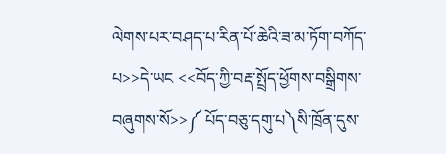ལེགས་པར་བཤད་པ་རིན་པོ་ཆེའི་ཟ་མ་ཏོག་བཀོད་པ>>དེ་ཡང <<བོད་ཀྱི་བརྡ་སྤྲོད་ཕྱོགས་བསྒྲིགས་བཞུགས་སོ>>༼ པོད་བཅུ་དགུ་པ༽སི་ཁྲོན་དུས་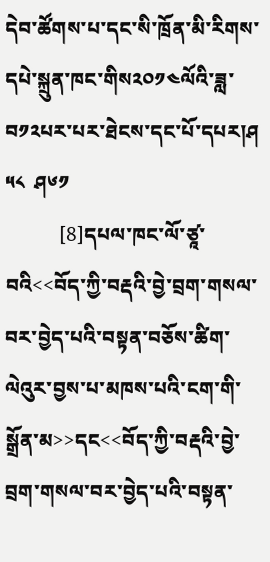དེབ་ཚོགས་པ་དང་སི་ཁྲོན་མི་རིགས་དཔེ་སྐྲུན་ཁང་གིས༢༠༡༤ལོའི་ཟླ་བ༡༢པར་པར་ཐེངས་དང་པོ་དཔར།ཤ ༥༨  ཤ༦༡
           [8]དཔལ་ཁང་ལོ་ཙཱ་བའི<<བོད་ཀྱི་བརྡའི་བྱེ་བྲག་གསལ་བར་བྱེད་པའི་བསྟན་བཅོས་ཚིག་ལེའུར་བྱས་པ་མཁས་པའི་ངག་གི་སྒྲོན་མ>>དང<<བོད་ཀྱི་བརྡའི་བྱེ་བྲག་གསལ་བར་བྱེད་པའི་བསྟན་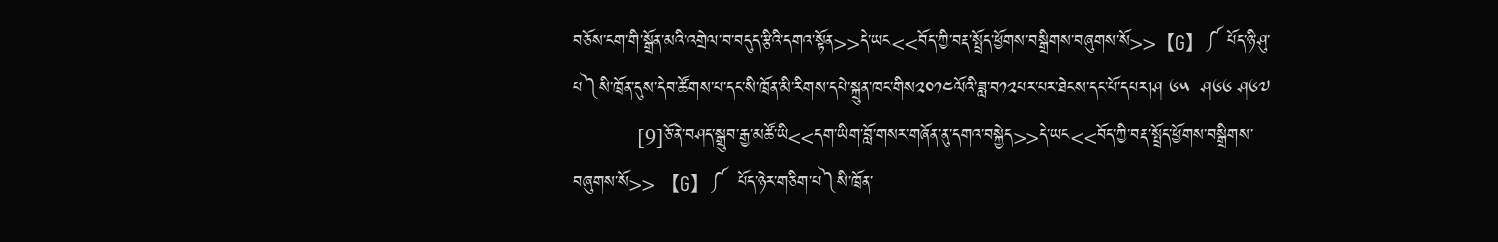བཅོས་ངག་གི་སྒྲོན་མའི་འགྲེལ་བ་བདུད་རྩིའི་དགའ་སྟོན>>དེ་ཡང<<བོད་ཀྱི་བརྡ་སྤྲོད་ཕྱོགས་བསྒྲིགས་བཞུགས་སོ>>【G】༼ པོད་ཉི་ཤུ་པ༽སི་ཁྲོན་དུས་དེབ་ཚོགས་པ་དང་སི་ཁྲོན་མི་རིགས་དཔེ་སྐྲུན་ཁང་གིས༢༠༡༤ལོའི་ཟླ་བ༡༢པར་པར་ཐེངས་དང་པོ་དཔར།ཤ ༦༥  ཤ༦༦ ཤ༦༧
           [9]ཅོ་ནེ་བཤད་སྒྲུབ་རྒྱ་མཚོ་ཡི<<དག་ཡིག་བློ་གསར་གཞོན་ནུ་དགའ་བསྐྱེད>>དེ་ཡང<<བོད་ཀྱི་བརྡ་སྤྲོད་ཕྱོགས་བསྒྲིགས་བཞུགས་སོ>> 【G】༼  པོད་ཉེར་གཅིག་པ༽སི་ཁྲོན་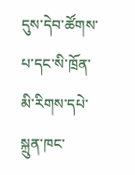དུས་དེབ་ཚོགས་པ་དང་སི་ཁྲོན་མི་རིགས་དཔེ་སྐྲུན་ཁང་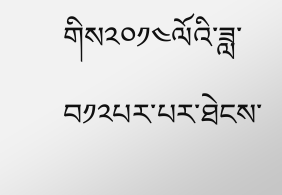གིས༢༠༡༤ལོའི་ཟླ་བ༡༢པར་པར་ཐེངས་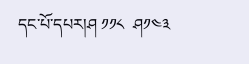དང་པོ་དཔར།ཤ ༡༡༨  ཤ༡༤༣